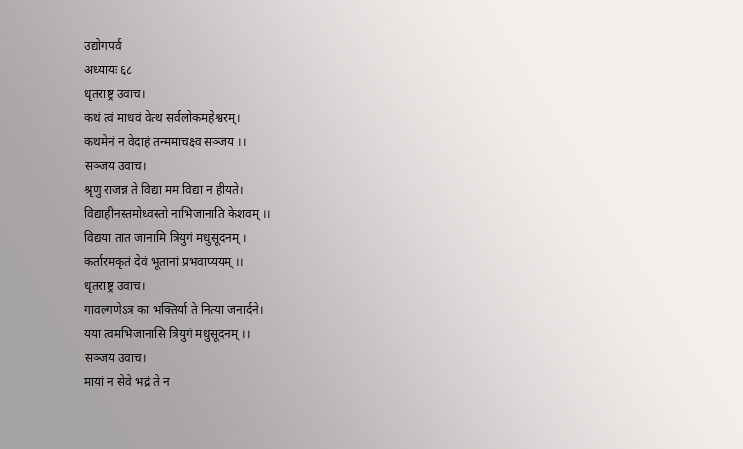उद्योगपर्व
अध्यायः ६८
धृतराष्ट्र उवाच।
कथं त्वं माधवं वेत्थ सर्वलोकमहेश्वरम्।
कथमेनं न वेदाहं तन्ममाचक्ष्व सञ्जय ।।
सञ्जय उवाच।
श्रृणु राजन्न ते विद्या मम विद्या न हीयते।
विद्याहीनस्तमोध्वस्तो नाभिजानाति केशवम् ।।
विद्यया तात जानामि त्रियुगं मधुसूदनम् ।
कर्तारमकृतं देवं भूतानां प्रभवाप्ययम् ।।
धृतराष्ट्र उवाच।
गावल्गणेऽत्र का भक्तिर्या ते नित्या जनार्दने।
यया त्वमभिजानासि त्रियुगं मधुसूदनम् ।।
सञ्जय उवाच।
मायां न सेवे भद्रं ते न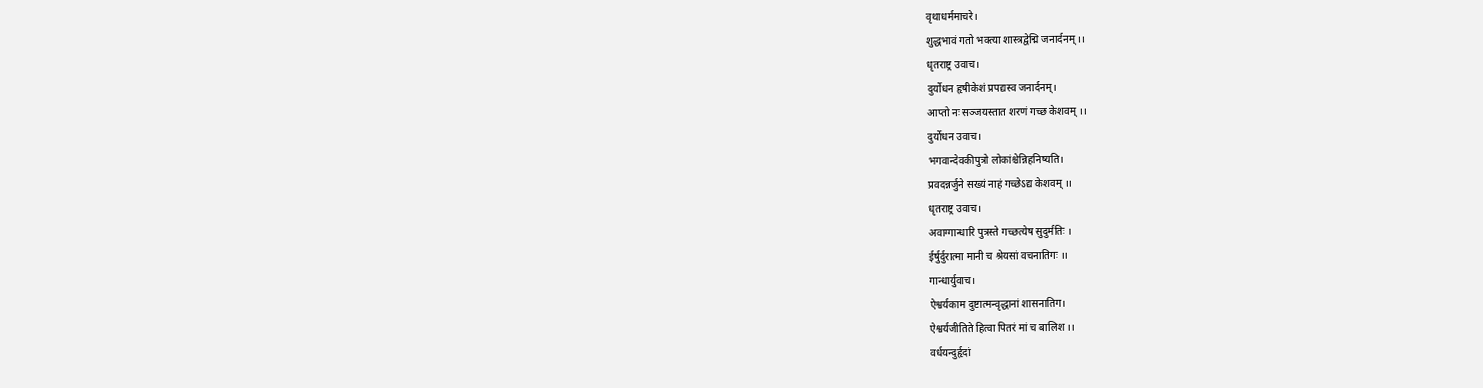वृथाधर्ममाचरे।
शुद्धभावं गतो भक्त्या शास्त्रद्वेद्मि जनार्दनम् ।।
धृतराष्ट्र उवाच।
दुर्योधन हृषीकेशं प्रपद्यस्व जनार्दनम्।
आप्तो नः सञ्जयस्तात शरणं गच्छ केशवम् ।।
दुर्योधन उवाच।
भगवान्देवकीपुत्रो लोकांश्चेन्निहनिष्यति।
प्रवदन्नर्जुने सख्यं नाहं गच्छेऽद्य केशवम् ।।
धृतराष्ट्र उवाच।
अवाग्गान्धारि पुत्रस्ते गच्छत्येष सुदुर्मतिः ।
ईर्षुर्दुरात्मा मानी च श्रेयसां वचनातिगः ।।
गान्धार्युवाच।
ऐश्वर्यकाम दुष्टात्मन्वृद्धानां शासनातिग।
ऐश्वर्यजीतिते हित्वा पितरं मां च बालिश ।।
वर्धयन्दुर्हृदां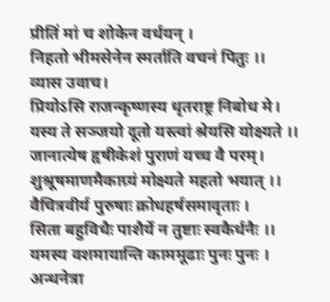प्रीतिं मां च शोकेन वर्धयन् ।
निहतो भीमसेनेन स्मर्ताति वचनं पितुः ।।
व्यास उवाच।
प्रियोऽसि राजन्कृष्णस्य धृतराष्ट्र निबोध मे।
यस्य ते सञ्जयो दूतो यस्त्वां श्रेयसि योक्ष्यते ।।
जानात्येष हृषीकेशं पुराणं यच्च वै परम्।
शुश्रूषमाणमैकाग्र्यं मोक्ष्यते महतो भयात् ।।
वैचित्रवीर्य पुरुषाः क्रोधहर्षसमावृताः ।
सिता बहुविधैः पाशैर्ये न तुष्टाः स्वकैर्धनैः ।।
यमस्य वशमायान्ति काममूढाः पुनः पुनः ।
अन्धनेत्रा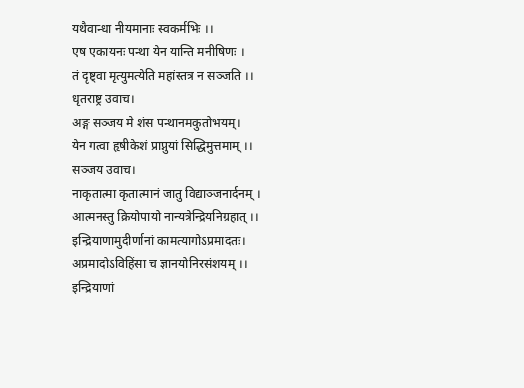यथैवान्धा नीयमानाः स्वकर्मभिः ।।
एष एकायनः पन्था येन यान्ति मनीषिणः ।
तं दृष्ट्वा मृत्युमत्येति महांस्तत्र न सञ्जति ।।
धृतराष्ट्र उवाच।
अङ्ग सञ्जय मे शंस पन्थानमकुतोभयम्।
येन गत्वा हृषीकेशं प्राप्नुयां सिद्धिमुत्तमाम् ।।
सञ्जय उवाच।
नाकृतात्मा कृतात्मानं जातु विद्याञ्जनार्दनम् ।
आत्मनस्तु क्रियोपायो नान्यत्रेन्द्रियनिग्रहात् ।।
इन्द्रियाणामुदीर्णानां कामत्यागोऽप्रमादतः।
अप्रमादोऽविहिंसा च ज्ञानयोनिरसंशयम् ।।
इन्द्रियाणां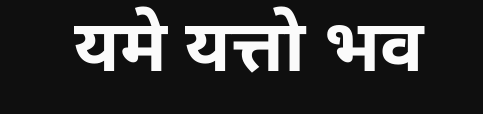यमे यत्तो भव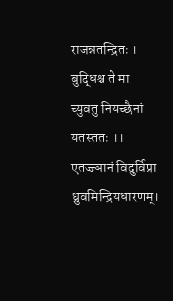राजन्नतन्द्रितः ।
बुद्धिश्च ते मा च्युवतु नियच्छैनां यतस्ततः ।।
एतज्ज्ञानं विदुर्विप्रा ध्रुवमिन्द्रियधारणम्।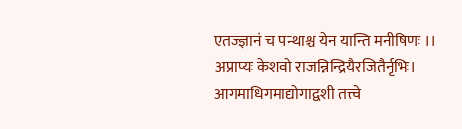एतज्ज्ञानं च पन्थाश्च येन यान्ति मनीषिणः ।।
अप्राप्यः केशवो राजन्निन्द्रियैरजितैर्नृभिः।
आगमाधिगमाद्योगाद्वशी तत्त्वे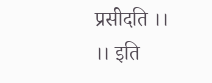प्रसीदति ।।
।। इति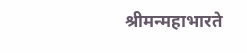श्रीमन्महाभारते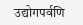उद्योगपर्वणि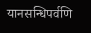यानसन्धिपर्वणि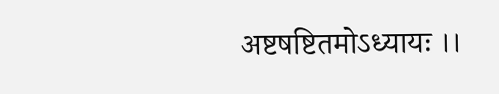अष्टषष्टितमोऽध्यायः ।।